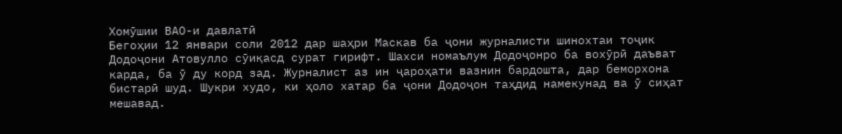Хомӯшии ВАО-и давлатӣ
Бегоҳии 12 январи соли 2012 дар шаҳри Маскав ба ҷони журналисти шинохтаи тоҷик Додоҷони Атовулло сӯиқасд сурат гирифт. Шахси номаълум Додоҷонро ба вохӯрӣ даъват карда, ба ӯ ду корд зад. Журналист аз ин ҷароҳати вазнин бардошта, дар беморхона бистарӣ шуд. Шукри худо, ки ҳоло хатар ба ҷони Додоҷон таҳдид намекунад ва ӯ сиҳат мешавад.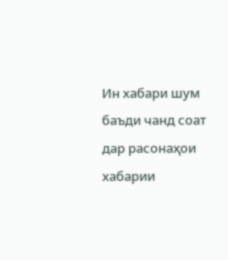Ин хабари шум баъди чанд соат дар расонаҳои хабарии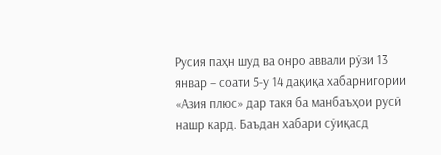Русия паҳн шуд ва онро аввали рӯзи 13 январ – соати 5-у 14 дақиқа хабарнигории «Азия плюс» дар такя ба манбаъҳои русӣ нашр кард. Баъдан хабари сӯиқасд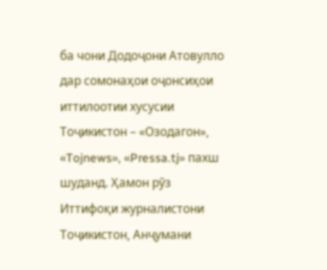ба чони Додоҷони Атовулло дар сомонаҳои оҷонсиҳои иттилоотии хусусии Тоҷикистон – «Озодагон», «Tojnews», «Pressa.tj» пахш шуданд. Ҳамон рӯз Иттифоқи журналистони Тоҷикистон, Анҷумани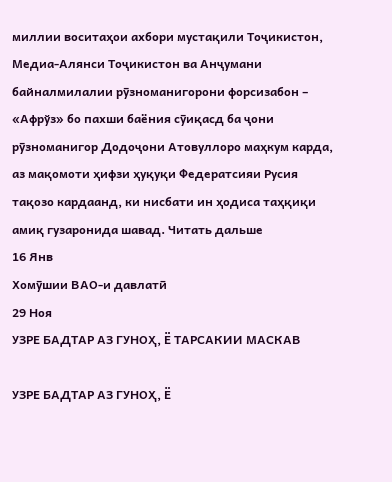миллии воситаҳои ахбори мустақили Тоҷикистон, Медиа-Алянси Тоҷикистон ва Анҷумани байналмилалии рӯзноманигорони форсизабон – «Афрўз» бо пахши баёния сӯиқасд ба ҷони рӯзноманигор Додоҷони Атовуллоро маҳкум карда, аз мақомоти ҳифзи ҳуқуқи Федератсияи Русия тақозо кардаанд, ки нисбати ин ҳодиса таҳқиқи амиқ гузаронида шавад. Читать дальше
16 Янв
Хомӯшии ВАО-и давлатӣ
29 Ноя
УЗРЕ БАДТАР АЗ ГУНОҲ, Ё ТАРСАКИИ МАСКАВ

УЗРЕ БАДТАР АЗ ГУНОҲ, Ё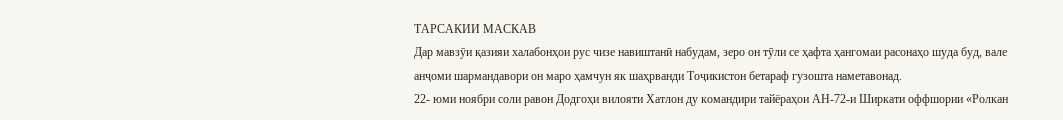ТАРСАКИИ МАСКАВ
Дар мавзӯи қазияи халабонҳои рус чизе навиштанӣ набудам, зеро он тӯли се ҳафта ҳангомаи расонаҳо шуда буд, вале анҷоми шармандавори он маро ҳамчун як шаҳрванди Тоҷикистон бетараф гузошта наметавонад.
22- юми ноябри соли равон Додгоҳи вилояти Хатлон ду командири тайёраҳои АН-72-и Ширкати оффшории «Ролкан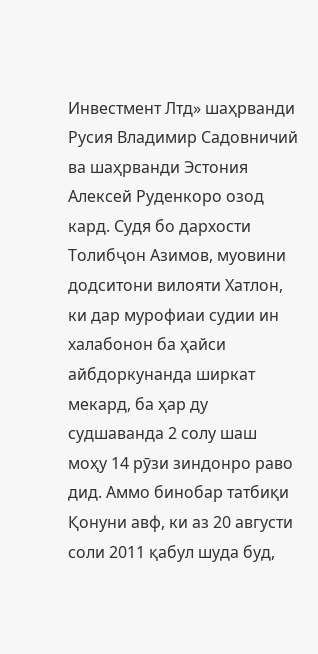Инвестмент Лтд» шаҳрванди Русия Владимир Садовничий ва шаҳрванди Эстония Алексей Руденкоро озод кард. Судя бо дархости Толибҷон Азимов, муовини додситони вилояти Хатлон, ки дар мурофиаи судии ин халабонон ба ҳайси айбдоркунанда ширкат мекард, ба ҳар ду судшаванда 2 солу шаш моҳу 14 рӯзи зиндонро раво дид. Аммо бинобар татбиқи Қонуни авф, ки аз 20 августи соли 2011 қабул шуда буд,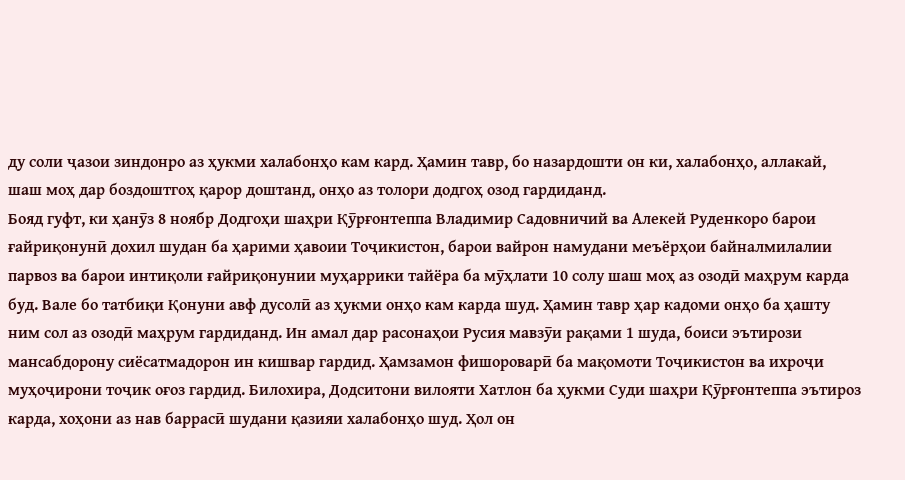ду соли ҷазои зиндонро аз ҳукми халабонҳо кам кард. Ҳамин тавр, бо назардошти он ки, халабонҳо, аллакай, шаш моҳ дар боздоштгоҳ қарор доштанд, онҳо аз толори додгоҳ озод гардиданд.
Бояд гуфт, ки ҳанӯз 8 ноябр Додгоҳи шаҳри Қӯрғонтеппа Владимир Садовничий ва Алекей Руденкоро барои ғайриқонунӣ дохил шудан ба ҳарими ҳавоии Тоҷикистон, барои вайрон намудани меъёрҳои байналмилалии парвоз ва барои интиқоли ғайриқонунии муҳаррики тайёра ба мӯҳлати 10 солу шаш моҳ аз озодӣ маҳрум карда буд. Вале бо татбиқи Қонуни авф дусолӣ аз ҳукми онҳо кам карда шуд. Ҳамин тавр ҳар кадоми онҳо ба ҳашту ним сол аз озодӣ маҳрум гардиданд. Ин амал дар расонаҳои Русия мавзӯи рақами 1 шуда, боиси эътирози мансабдорону сиёсатмадорон ин кишвар гардид. Ҳамзамон фишороварӣ ба мақомоти Тоҷикистон ва ихроҷи муҳоҷирони тоҷик оғоз гардид. Билохира, Додситони вилояти Хатлон ба ҳукми Суди шаҳри Қӯрғонтеппа эътироз карда, хоҳони аз нав баррасӣ шудани қазияи халабонҳо шуд. Ҳол он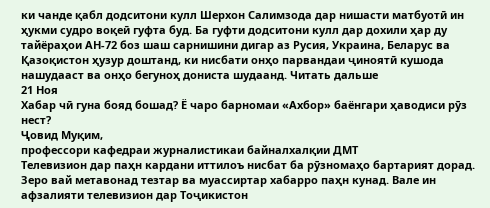ки чанде қабл додситони кулл Шерхон Салимзода дар нишасти матбуотӣ ин ҳукми судро воқеӣ гуфта буд. Ба гуфти додситони кулл дар дохили ҳар ду тайёраҳои АН-72 боз шаш сарнишини дигар аз Русия, Украина, Беларус ва Қазоқистон ҳузур доштанд, ки нисбати онҳо парвандаи ҷиноятӣ кушода нашудааст ва онҳо бегуноҳ дониста шудаанд. Читать дальше
21 Ноя
Хабар чӣ гуна бояд бошад? Ё чаро барномаи «Ахбор» баёнгари ҳаводиси рӯз нест?
Ҷовид Муқим,
профессори кафедраи журналистикаи байналхалқии ДМТ
Телевизион дар паҳн кардани иттилоъ нисбат ба рӯзномаҳо бартарият дорад. Зеро вай метавонад тезтар ва муассиртар хабарро паҳн кунад. Вале ин афзалияти телевизион дар Тоҷикистон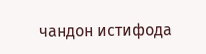чандон истифода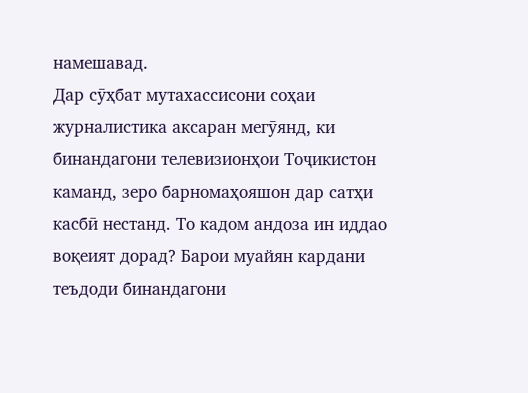намешавад.
Дар сӯҳбат мутахассисони соҳаи журналистика аксаран мегӯянд, ки бинандагони телевизионҳои Тоҷикистон каманд, зеро барномаҳояшон дар сатҳи касбӣ нестанд. То кадом андоза ин иддао воқеият дорад? Барои муайян кардани теъдоди бинандагони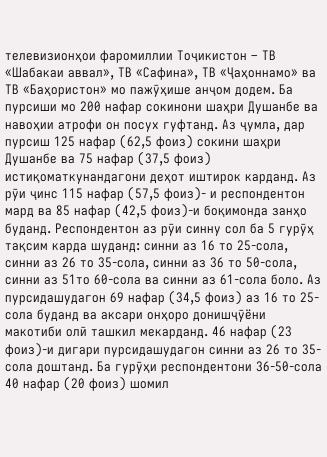телевизионҳои фаромиллии Тоҷикистон – ТВ «Шабакаи аввал», ТВ «Сафина», ТВ «Ҷаҳоннамо» ва ТВ «Баҳористон» мо пажӯҳише анҷом додем. Ба пурсиши мо 200 нафар сокинони шаҳри Душанбе ва навоҳии атрофи он посух гуфтанд. Аз ҷумла, дар пурсиш 125 нафар (62,5 фоиз) сокини шаҳри Душанбе ва 75 нафар (37,5 фоиз) истиқоматкунандагони деҳот иштирок карданд. Аз рӯи ҷинс 115 нафар (57,5 фоиз)- и респондентон мард ва 85 нафар (42,5 фоиз)-и боқимонда занҳо буданд. Респондентон аз рӯи синну сол ба 5 гурӯҳ тақсим карда шуданд: синни аз 16 то 25-сола, синни аз 26 то 35-сола, синни аз 36 то 50-сола, синни аз 51то 60-сола ва синни аз 61-сола боло. Аз пурсидашудагон 69 нафар (34,5 фоиз) аз 16 то 25-сола буданд ва аксари онҳоро донишҷӯёни макотиби олӣ ташкил мекарданд. 46 нафар (23 фоиз)-и дигари пурсидашудагон синни аз 26 то 35-сола доштанд. Ба гурӯҳи респондентони 36-50-сола 40 нафар (20 фоиз) шомил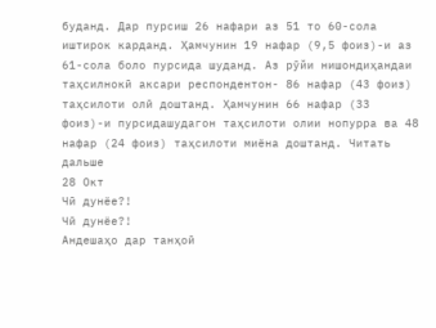буданд. Дар пурсиш 26 нафари аз 51 то 60-сола иштирок карданд. Ҳамчунин 19 нафар (9,5 фоиз)-и аз 61-сола боло пурсида шуданд. Аз рӯйи нишондиҳандаи таҳсилнокӣ аксари респондентон- 86 нафар (43 фоиз) таҳсилоти олӣ доштанд. Ҳамчунин 66 нафар (33 фоиз)-и пурсидашудагон таҳсилоти олии нопурра ва 48 нафар (24 фоиз) таҳсилоти миёна доштанд. Читать дальше
28 Окт
Чӣ дунёе?!
Чӣ дунёе?!
Андешаҳо дар танҳоӣ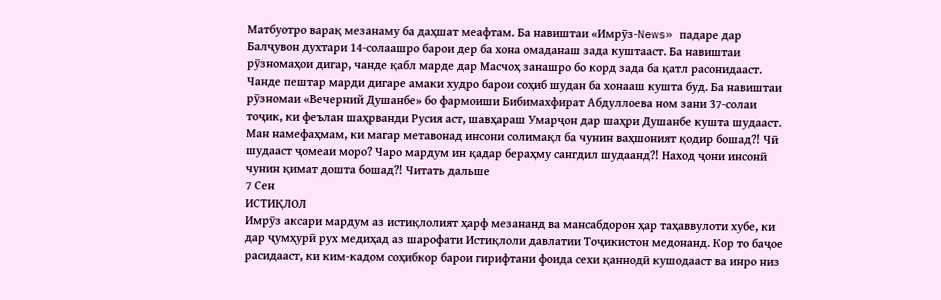Матбуотро варақ мезанаму ба даҳшат меафтам. Ба навиштаи «Имрӯз-News» падаре дар Балҷувон духтари 14-солаашро барои дер ба хона омаданаш зада куштааст. Ба навиштаи рӯзномаҳои дигар, чанде қабл марде дар Масчоҳ занашро бо корд зада ба қатл расонидааст. Чанде пештар марди дигаре амаки худро барои соҳиб шудан ба хонааш кушта буд. Ба навиштаи рӯзномаи «Вечерний Душанбе» бо фармоиши Бибимахфират Абдуллоева ном зани 37-солаи тоҷик, ки феълан шаҳрванди Русия аст, шавҳараш Умарҷон дар шаҳри Душанбе кушта шудааст.
Ман намефаҳмам, ки магар метавонад инсони солимақл ба чунин ваҳшоният қодир бошад?! Чӣ шудааст ҷомеаи моро? Чаро мардум ин қадар бераҳму сангдил шудаанд?! Наход ҷони инсонӣ чунин қимат дошта бошад?! Читать дальше
7 Сен
ИСТИҚЛОЛ
Имрӯз аксари мардум аз истиқлолият ҳарф мезананд ва мансабдорон ҳар таҳаввулоти хубе, ки дар ҷумҳурӣ рух медиҳад аз шарофати Истиқлоли давлатии Тоҷикистон медонанд. Кор то баҷое расидааст, ки ким-кадом соҳибкор барои гирифтани фоида сехи қаннодӣ кушодааст ва инро низ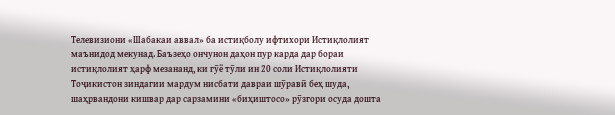Телевизиони «Шабакаи аввал» ба истиқболу ифтихори Истиқлолият маънидод мекунад. Баъзеҳо ончунон даҳон пур карда дар бораи истиқлолият ҳарф мезананд, ки гӯё тӯли ин 20 соли Истиқлолияти Тоҷикистон зиндагии мардум нисбати давраи шӯравӣ беҳ шуда, шаҳрвандони кишвар дар сарзамини «биҳиштосо» рӯзгори осуда дошта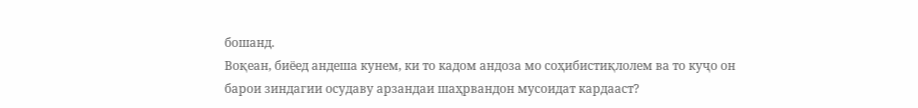бошанд.
Воқеан, биёед андеша кунем, ки то кадом андоза мо соҳибистиқлолем ва то куҷо он барои зиндагии осудаву арзандаи шаҳрвандон мусоидат кардааст?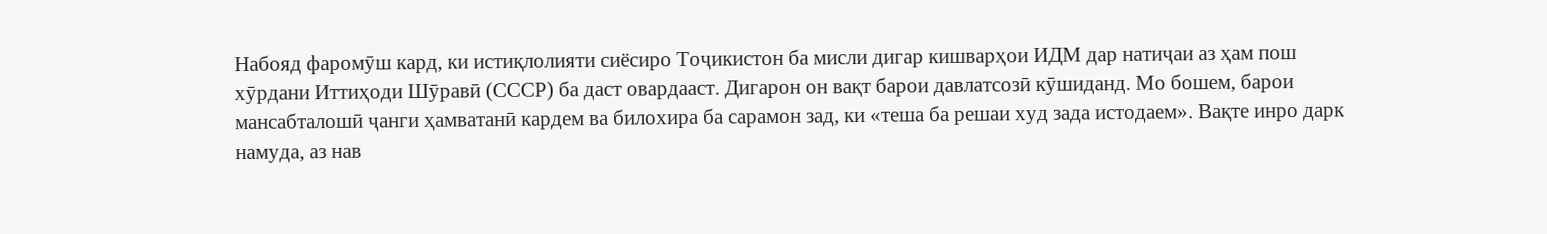Набояд фаромӯш кард, ки истиқлолияти сиёсиро Тоҷикистон ба мисли дигар кишварҳои ИДМ дар натиҷаи аз ҳам пош хӯрдани Иттиҳоди Шӯравӣ (СССР) ба даст овардааст. Дигарон он вақт барои давлатсозӣ кӯшиданд. Мо бошем, барои мансабталошӣ ҷанги ҳамватанӣ кардем ва билохира ба сарамон зад, ки «теша ба решаи худ зада истодаем». Вақте инро дарк намуда, аз нав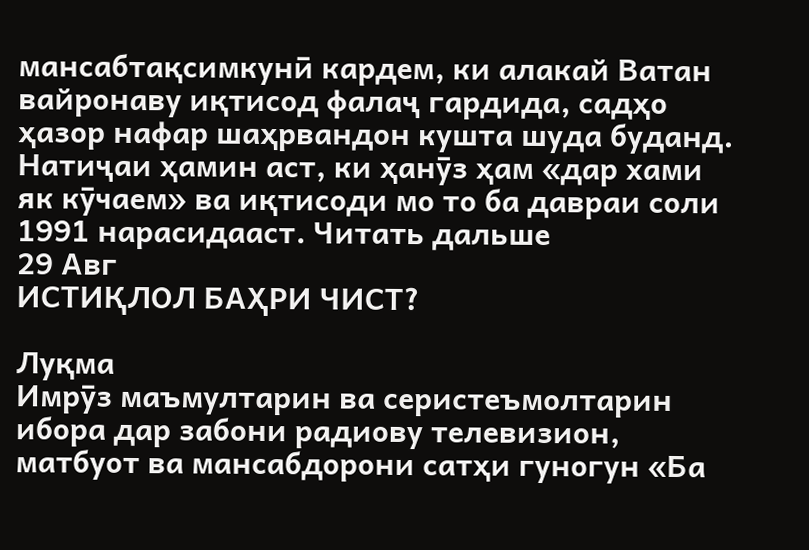мансабтақсимкунӣ кардем, ки алакай Ватан вайронаву иқтисод фалаҷ гардида, садҳо ҳазор нафар шаҳрвандон кушта шуда буданд. Натиҷаи ҳамин аст, ки ҳанӯз ҳам «дар хами як кӯчаем» ва иқтисоди мо то ба давраи соли 1991 нарасидааст. Читать дальше
29 Авг
ИСТИҚЛОЛ БАҲРИ ЧИСТ?

Луқма
Имрӯз маъмултарин ва серистеъмолтарин ибора дар забони радиову телевизион, матбуот ва мансабдорони сатҳи гуногун «Ба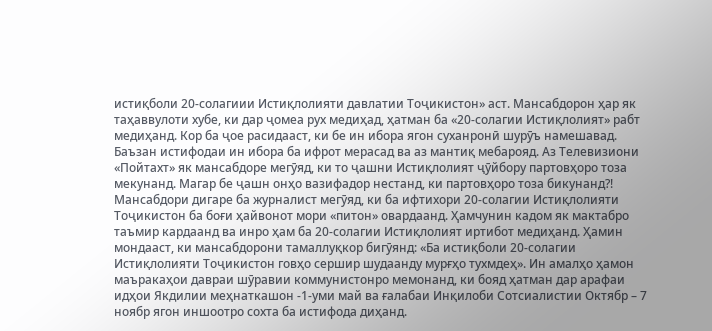истиқболи 20-солагиии Истиқлолияти давлатии Тоҷикистон» аст. Мансабдорон ҳар як таҳаввулоти хубе, ки дар ҷомеа рух медиҳад, ҳатман ба «20-солагии Истиқлолият» рабт медиҳанд. Кор ба ҷое расидааст, ки бе ин ибора ягон суханронӣ шурӯъ намешавад. Баъзан истифодаи ин ибора ба ифрот мерасад ва аз мантиқ мебарояд. Аз Телевизиони «Пойтахт» як мансабдоре мегӯяд, ки то ҷашни Истиқлолият ҷӯйбору партовҳоро тоза мекунанд. Магар бе ҷашн онҳо вазифадор нестанд, ки партовҳоро тоза бикунанд?! Мансабдори дигаре ба журналист мегӯяд, ки ба ифтихори 20-солагии Истиқлолияти Тоҷикистон ба боғи ҳайвонот мори «питон» овардаанд. Ҳамчунин кадом як мактабро таъмир кардаанд ва инро ҳам ба 20-солагии Истиқлолият иртибот медиҳанд. Ҳамин мондааст, ки мансабдорони тамаллуқкор бигӯянд: «Ба истиқболи 20-солагии Истиқлолияти Тоҷикистон говҳо сершир шудаанду мурғҳо тухмдеҳ». Ин амалҳо ҳамон маъракаҳои давраи шӯравии коммунистонро мемонанд, ки бояд ҳатман дар арафаи идҳои Якдилии меҳнаткашон -1-уми май ва ғалабаи Инқилоби Сотсиалистии Октябр – 7 ноябр ягон иншоотро сохта ба истифода диҳанд.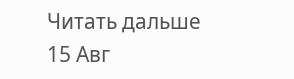Читать дальше
15 Авг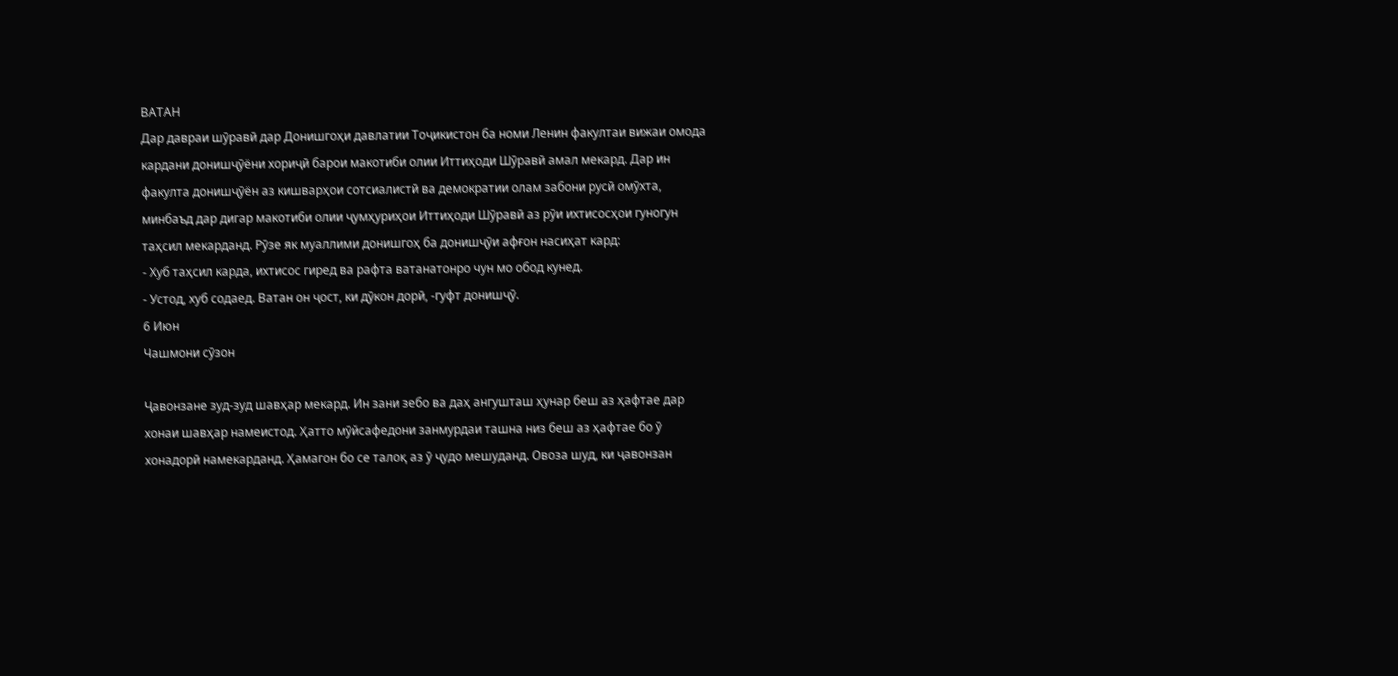ВАТАН
Дар давраи шӯравӣ дар Донишгоҳи давлатии Тоҷикистон ба номи Ленин факултаи вижаи омода кардани донишҷӯёни хориҷӣ барои макотиби олии Иттиҳоди Шӯравӣ амал мекард. Дар ин факулта донишҷӯён аз кишварҳои сотсиалистӣ ва демократии олам забони русӣ омӯхта, минбаъд дар дигар макотиби олии ҷумҳуриҳои Иттиҳоди Шӯравӣ аз рӯи ихтисосҳои гуногун таҳсил мекарданд. Рӯзе як муаллими донишгоҳ ба донишҷӯи афғон насиҳат кард:
- Хуб таҳсил карда, ихтисос гиред ва рафта ватанатонро чун мо обод кунед.
- Устод, хуб содаед. Ватан он ҷост, ки дӯкон дорӣ, -гуфт донишҷӯ.
6 Июн
Чашмони сӯзон

Ҷавонзане зуд-зуд шавҳар мекард. Ин зани зебо ва даҳ ангушташ ҳунар беш аз ҳафтае дар хонаи шавҳар намеистод. Ҳатто мӯйсафедони занмурдаи ташна низ беш аз ҳафтае бо ӯ хонадорӣ намекарданд. Ҳамагон бо се талоқ аз ӯ ҷудо мешуданд. Овоза шуд, ки ҷавонзан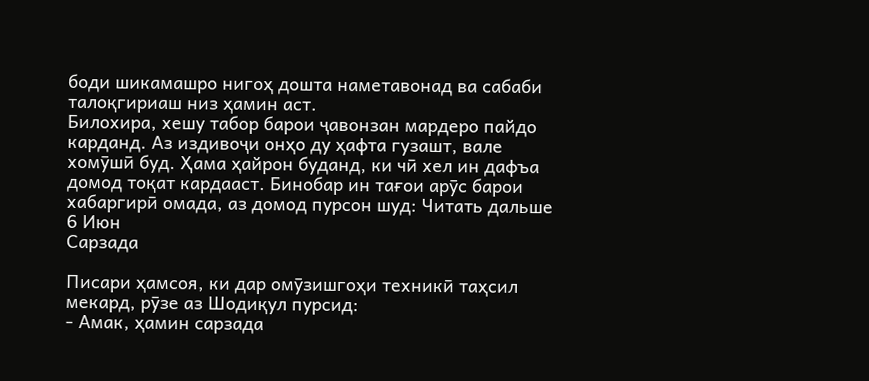боди шикамашро нигоҳ дошта наметавонад ва сабаби талоқгириаш низ ҳамин аст.
Билохира, хешу табор барои ҷавонзан мардеро пайдо карданд. Аз издивоҷи онҳо ду ҳафта гузашт, вале хомӯшӣ буд. Ҳама ҳайрон буданд, ки чӣ хел ин дафъа домод тоқат кардааст. Бинобар ин тағои арӯс барои хабаргирӣ омада, аз домод пурсон шуд: Читать дальше
6 Июн
Сарзада

Писари ҳамсоя, ки дар омӯзишгоҳи техникӣ таҳсил мекард, рӯзе аз Шодиқул пурсид:
- Амак, ҳамин сарзада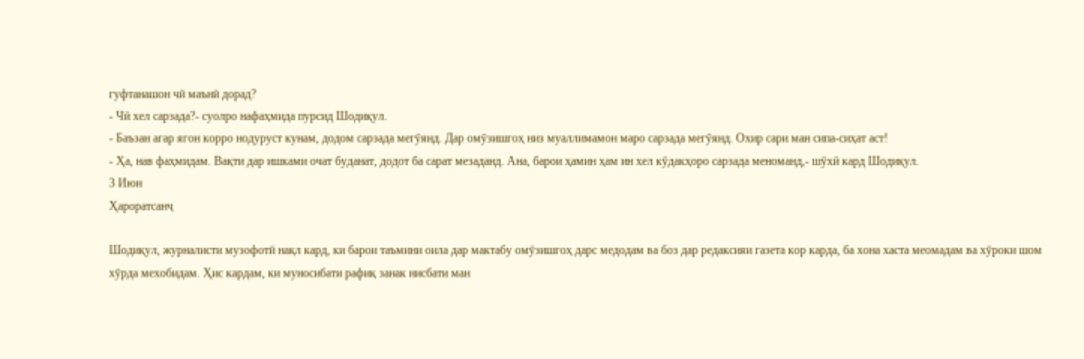гуфтанашон чӣ маънӣ дорад?
- Чӣ хел сарзада?- суолро нафаҳмида пурсид Шодиқул.
- Баъзан агар ягон корро нодуруст кунам, додом сарзада мегӯянд. Дар омӯзишгоҳ низ муаллимамон маро сарзада мегӯянд. Охир сари ман сипа-сиҳат аст!
- Ҳа, нав фаҳмидам. Вақти дар ишками очат буданат, додот ба сарат мезаданд. Ана, барои ҳамин ҳам ин хел кӯдакҳоро сарзада меноманд,- шӯхӣ кард Шодиқул.
3 Июн
Ҳароратсанҷ

Шодиқул, журналисти музофотӣ нақл кард, ки барои таъмини оила дар мактабу омӯзишгоҳ дарс медодам ва боз дар редаксияи газета кор карда, ба хона хаста меомадам ва хӯроки шом хӯрда мехобидам. Ҳис кардам, ки муносибати рафиқ занак нисбати ман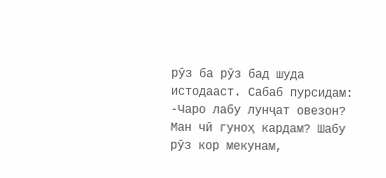рӯз ба рӯз бад шуда истодааст. Сабаб пурсидам:
-Чаро лабу лунҷат овезон? Ман чӣ гуноҳ кардам? Шабу рӯз кор мекунам,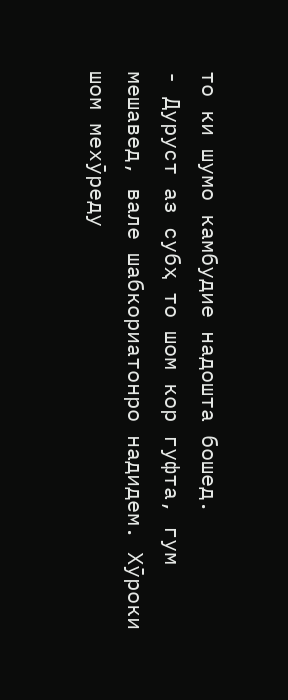то ки шумо камбудие надошта бошед.
- Дуруст аз субҳ то шом кор гуфта, гум мешавед, вале шабкориатонро надидем. Хӯроки шом мехӯреду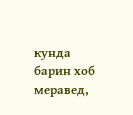кунда барин хоб меравед,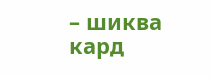– шиква кард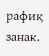рафиқ занак.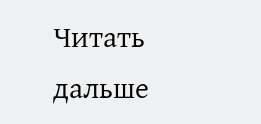Читать дальше